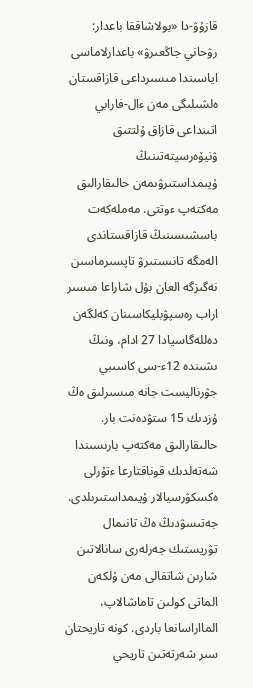قازۇۋ-دا «بولاشاققا باعدار: رۋحاني جاڭعىرۋ» باعدارلاماسى اياسىندا مىسىرداعى قازاقستان ەلشىلىگى مەن ءال-فارابي اتىنداعى قازاق ۇلتتىق ۋنيۆەرسيتەتىنىڭ ۇيىمداستىرۋىمەن حالىقارالىق مەكتەپ ءوتتى. مەملەكەت باسشىسىنىڭ قازاقستاندى الەمگە تانىستىرۋ تاپسىرماسىن نەگىزگە العان بۇل شاراعا مىسىر اراب رەسپۋبليكاسىنان كەلگەن دەللەگاسيادا 27 ادام، ونىڭ ىشىندە 12ء-سى كاسىبي جۋرناليست جانە مىسىرلىق ەڭ ۇزدىك 15 ستۋدەنت بار.
حالىقارالىق مەكتەپ بارىسىندا شەتەلدىك قوناقتارعا ءتۇرلى ەكسكۋرسيالار ۇيىمداستىرىلدى. جەتىسۋدىڭ ەڭ تانىمال تۋريستىك جەرلەرى سانالاتىن شارىن شاتقالى مەن ۇلكەن الماتى كولىن تاماشالاپ، المااراسانعا باردى. كونە تاريحتان سىر شەرتەتىن تاريحي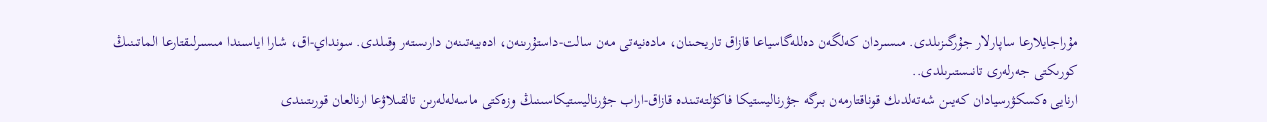مۇراجايلارعا ساپارلار جۇرگىزىلدى. مىسىردان كەلگەن دەللەگاسياعا قازاق تاريحىنان، مادەنيەتى مەن سالت-داستۇرىنەن، ادەبيەتىنەن دارىستەر وقىلدى. سونداي-اق، شارا اياسىندا مىسىرلىقتارعا الماتىنىڭ كورىكتى جەرلەرى تانىستىرىلدى..
ارنايى ەكسكۋرسيادان كەيىن شەتەلدىك قوناقتارمەن بىرگە جۋرناليستيكا فاكۋلتەتىندە قازاق-اراب جۋرناليستيكاسىنىڭ وزەكتى ماسەلەلەرىن تالقىلاۋعا ارنالعان قورىتىندى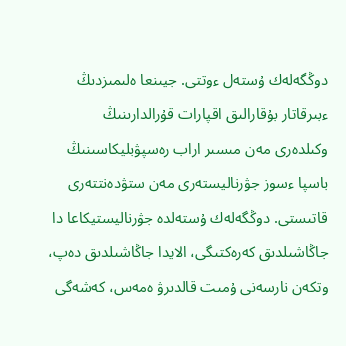دوڭگەلەك ۇستەل ءوتتى. جيىنعا ەلىمىزدىڭ ءبىرقاتار بۇقارالىق اقپارات قۇرالدارىنىڭ وكىلدەرى مەن مىسىر اراب رەسپۋبليكاسىنىڭ باسپا ءسوز جۋرناليستەرى مەن ستۋدەنتتەرى قاتىستى. دوڭگەلەك ۇستەلدە جۋرناليستيكاعا دا جاڭاشىلدىق كەرەكتىگى، الايدا جاڭاشىلدىق دەپ، وتكەن نارسەنى ۇمىت قالدىرۋ ەمەس، كەشەگى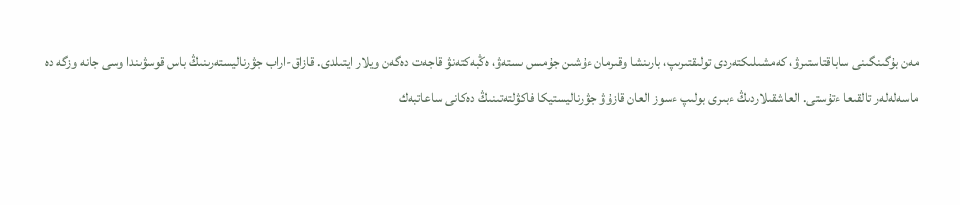مەن بۇگىنگىنى ساباقتاستىرۋ، كەمشىلىكتەردى تولىقتىرىپ، بارىنشا وقىرمان ءۇشىن جۇمىس ىستەۋ، ەڭبەكتەنۋ قاجەت دەگەن ويلار ايتىلدى. قازاق-اراب جۋرناليستەرىنىڭ باس قوسۋىندا وسى جانە وزگە دە ماسەلەلەر تالقىعا ءتۇستى. العاشقىلاردىڭ ءبىرى بولىپ ءسوز العان قازۇۋ جۋرناليستيكا فاكۋلتەتىنىڭ دەكانى ساعاتبەك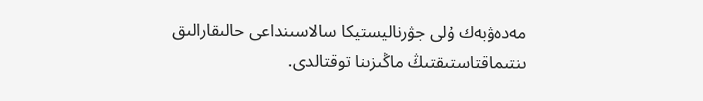مەدەۋبەك ۇلى جۋرناليستيكا سالاسىنداعى حالىقارالىق ىنتىماقتاستىقتىڭ ماڭىزىنا توقتالدى.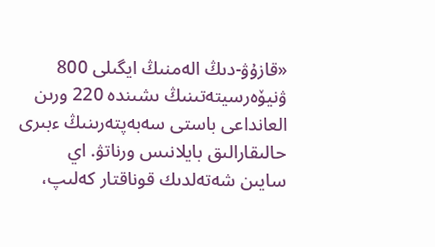«قازۇۋ-دىڭ الەمنىڭ ايگىلى 800 ۋنيۆەرسيتەتىنىڭ ىشىندە 220 ورىن العانداعى باستى سەبەپتەرىنىڭ ءبىرى حالىقارالىق بايلانىس ورناتۋ. اي سايىن شەتەلدىك قوناقتار كەلىپ،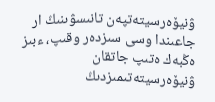ۋنيۆەرسيتەتپەن تانىسۋىنىڭ ار جاعىندا وسى سىزدەر وقىپ، ءبىز ەڭبەك ەتىپ جاتقان ۋنيۆەرسيتەتىمىزدىڭ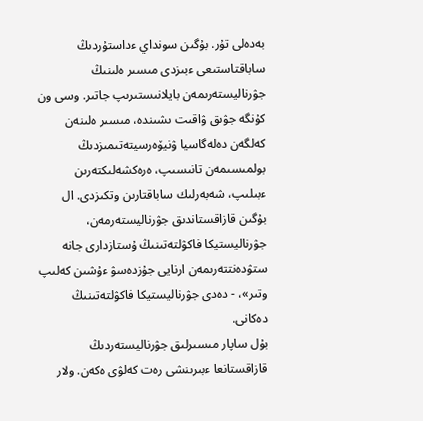بەدەلى تۇر. بۇگىن سونداي ءداستۇردىڭ ساباقتاستىعى ءبىزدى مىسىر ەلىنىڭ جۋرناليستەرىمەن بايلانىستىرىپ جاتىر. وسى ون كۇنگە جۋىق ۋاقىت ىشىندە، مىسىر ەلىنەن كەلگەن دەلەگاسيا ۋنيۆەرسيتەتىمىزدىڭ بولمىسىمەن تانىسىپ، ەرەكشەلىكتەرىن ءبىلىپ، شەبەرلىك ساباقتارىن وتكىزدى. ال بۇگىن قازاقستاندىق جۋرناليستەرمەن، جۋرناليستيكا فاكۋلتەتىنىڭ ۇستازدارى جانە ستۋدەنتتەرىمەن ارنايى جۇزدەسۋ ءۇشىن كەلىپ وتىر»، - دەدى جۋرناليستيكا فاكۋلتەتىنىڭ دەكانى.
بۇل ساپار مىسىرلىق جۋرناليستەردىڭ قازاقستانعا ءبىرىنشى رەت كەلۋى ەكەن. ولار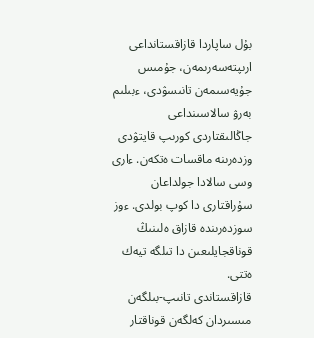بۇل ساپاردا قازاقستانداعى ارىپتەسەرىمەن، جۇمىس جۇيەسىمەن تانىسۋدى، ءبىلىم بەرۋ سالاسىنداعى جاڭالىقتاردى كورىپ قايتۋدى وزدەرىنە ماقسات ەتكەن. ءارى وسى سالادا جولداعان سۇراقتارى دا كوپ بولدى. ءوز سوزدەرىندە قازاق ەلىنىڭ قوناقجايلىعىن دا تىلگە تيەك ەتتى.
قازاقستاندى تانىپ-بىلگەن مىسىردان كەلگەن قوناقتار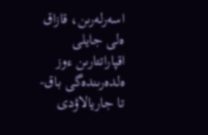اسەرلەرىن، قازاق ەلى جايلى اقپاراتتارىن ءوز ەلدەرىندەگى باق-تا جاريالاۋدى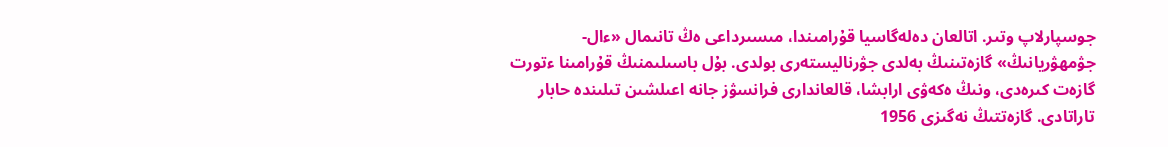جوسپارلاپ وتىر. اتالعان دەلەگاسيا قۇرامىندا، مىسىرداعى ەڭ تانىمال «ءال-جۋمھۋريانىڭ» گازەتىنىڭ بەلدى جۋرناليستەرى بولدى. بۇل باسىلىمنىڭ قۇرامىنا ءتورت گازەت كىرەدى، ونىڭ ەكەۋى ارابشا، قالعاندارى فرانسۋز جانە اعىلشىن تىلىندە حابار تاراتادى. گازەتتىڭ نەگىزى 1956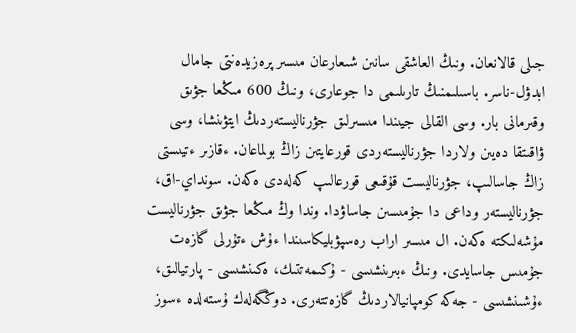جىلى قالانعان. ونىڭ العاشقى سانىن شىعارعان مىسىر پرەزيدەنتى جامال ابدۋل-ناسر. باسىلىمنىڭ تارىلىمى دا جوعارى، ونىڭ 600 مىڭعا جۋىق وقىرمانى بار. وسى القالى جيىندا مىسىرلىق جۋرناليستەردىڭ ايتۋىنشا، وسى ۋاقىتقا دەيىن ولاردا جۋرناليستەردى قورعايتىن زاڭ بولماعان. ءقازىر ءتيىستى زاڭ جاسالىپ، جۋرناليست قۇقىعى قورعالىپ كەلەدى ەكەن. سونداي-اق، جۋرناليستەر وداعى دا جۇمىسىن جاساۋدا. وندا وڭ مىڭعا جۋىق جۋرناليست مۇشەلىكتە ەكەن. ال مىسىر اراب رەسپۋبليكاسىندا ءۇش ءتۇرلى گازەت جۇمىس جاسايدى. ونىڭ ءبىرىنشىسى - ۇكىمەتتىك، ەكىنشىسى - پارتيالىق، ءۇشىنشىسى - جەكە كومپانيالاردىڭ گازەتتەرى. دوڭگەلەك ۇستەلدە ءسوز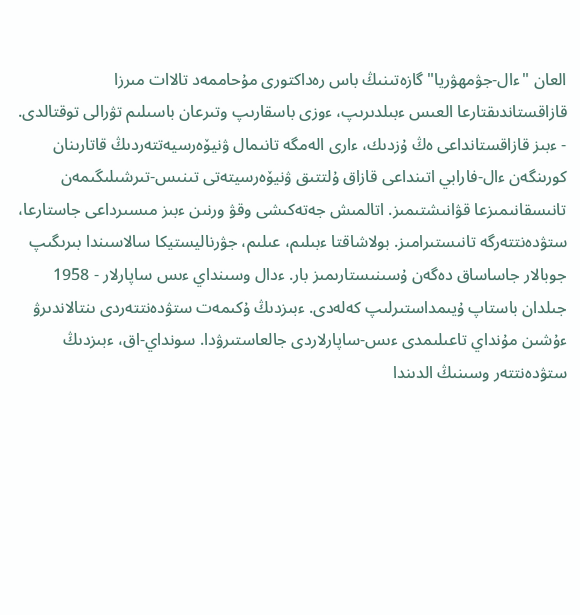العان "ءال-جۋمھۋريا" گازەتىنىڭ باس رەداكتورى مۇحاممەد تالاات مىرزا قازاقستاندىقتارعا العىس ءبىلدىرىپ، ءوزى باسقارىپ وتىرعان باسىلىم تۋرالى توقتالدى.
- ءبىز قازاقستانداعى ەڭ ۇزدىك، ءارى الەمگە تانىمال ۋنيۆەرسيەتتەردىڭ قاتارىنان كورىنگەن ءال-فارابي اتىنداعى قازاق ۇلتتىق ۋنيۆەرسيتەتى تىنىس-تىرشىلىگىمەن تانىسقانىمىزعا قۋانىشتىمىز. اتالمىش جەتەكىشى وقۋ ورنىن ءبىز مىسىرداعى جاستارعا، ستۋدەنتتەرگە تانىستىرامىز. بولاشاقتا ءبىلىم، عىلىم، جۋرناليستيكا سالاسىندا بىرىگىپ جوبالار جاساساق دەگەن ۇسىنىستارىمىز بار. ءدال وسىنداي ءىس ساپارلار - 1958 جىلدان باستاپ ۇيىمداستىرلىپ كەلەدى. ءبىزدىڭ ۇكىمەت ستۋدەنتتەردى ىنتالاندىرۋ ءۇشىن مۇنداي تاعىلىمدى ءىس-ساپارلاردى جالعاستىرۋدا. سونداي-اق، ءبىزدىڭ ستۋدەنتتەر وسىنىڭ الدىندا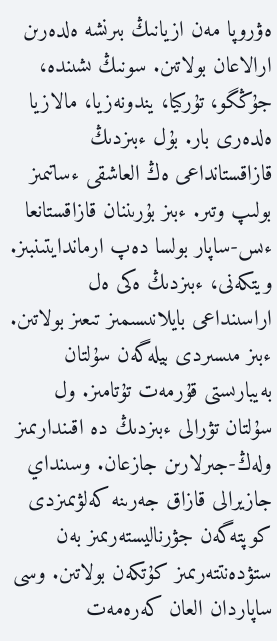ەۋروپا مەن ازيانىڭ بىرنشە ەلدەرىن ارالاعان بولاتىن. سونىڭ ىشىندە، جۇڭگو، تۇركيا، يندونەزيا، مالازيا ەلدەرى بار. بۇل ءبىزدىڭ قازاقستانداعى ەڭ العاشقى ءساتىمىز بولىپ وتىر. ءبىز بۇرىننان قازاقستانعا ءىس-ساپار بولسا دەپ ارماندايتىنبىز. ويتكەنى، ءبىزدىڭ ەكى ەل اراسىنداعى بايلانىسىمىز تىعىز بولاتىن. ءبىز مىسىردى بيلەگەن سۇلتان بەيبارىستى قۇرمەت تۇتامىز. ول سۇلتان تۋرالى ءبىزدىڭ دە اقىندارىمىز ولەڭ-جىرلارىن جازعان. وسىنداي جازيرالى قازاق جەرىنە كەلۋىمىزدى كوپتەگەن جۋرناليستەرىمىز بەن ستۋدەنتتەرىمىز كۇتكەن بولاتىن. وسى ساپاردان العان كەرەمەت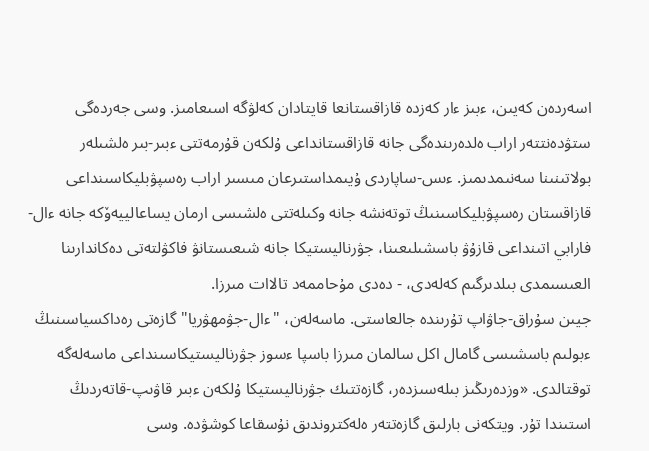اسەردەن كەيىن، ءبىز ءار كەزدە قازاقستانعا قايتادان كەلۋگە اسىعامىز. وسى جەردەگى ستۋدەنتتەر اراب ەلدەرىندەگى جانە قازاقستانداعى ۇلكەن قۇرمەتتى ءبىر-بىر ەلشىلەر بولاتىنىنا سەنىمدىمىز. ءىس-ساپاردى ۇيىمداستىرعان مىسىر اراب رەسپۋبليكاسىنداعى قازاقستان رەسپۋبليكاسىنىڭ توتەنشە جانە وكىلەتتى ەلشىسى ارمان يساعالييەۆكە جانە ءال-فارابي اتىنداعى قازۇۋ باسشىلىعىنا، جۋرناليستيكا جانە شىعىستانۋ فاكۋلتەتى دەكاندارىنا العىسىمدى بىلدىرگىم كەلەدى، - دەدى مۇحاممەد تالاات مىرزا.
جيىن سۇراق-جاۋاپ تۇرىندە جالعاستى. ماسەلەن، "ءال-جۋمھۋريا" گازەتى رەداكسياسىنىڭ ءبولىم باسشىسى گامال اكل سالمان مىرزا باسپا ءسوز جۋرناليستيكاسىنداعى ماسەلەگە توقتالدى. «وزدەرىڭىز بىلەسىزدەر، گازەتتىك جۋرناليستيكا ۇلكەن ءبىر قاۋىپ-قاتەردىڭ استىندا تۇر. ويتكەنى بارلىق گازەتتەر ەلەكتروندىق نۇسقاعا كوشۋدە. وسى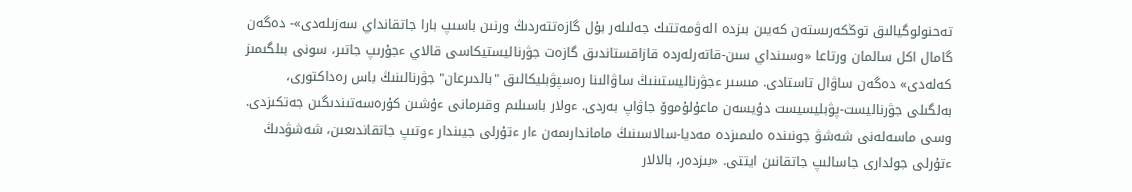تەحنولوگيالىق توڭكەرىستەن كەيىن بىزدە الەۋمەتتىك جەلىلەر بۇل گازەتتەردىڭ ورنىن باسىپ بارا جاتقانداي سەزىلەدى»- دەگەن گامال اكل سالمان ورتاعا «وسىنداي سىن-قاتەرلەردە قازاقستاندىق گازەت جۋرناليستيكاسى قالاي ءجۇرىپ جاتىر، سونى بىلگىمىز كەلەدى» دەگەن ساۋال تاستادى. مىسىر ءجۋرناليستىنىڭ ساۋالىنا رەسپۋبليكالىق "بالدىرعان" جۋرنالىنىڭ باس رەداكتورى، بەلگىلى جۋرناليست-پۋبليسيست دۇيسەن ماعۇلۇموۆ جاۋاپ بەردى. ءولار باسىلىم وقىرمانى ءۇشىن كۇرەسەتىندىگىن جەتكىزدى. وسى ماسەلەنى شەشۋ جونىندە ەلىمىزدە مەديا-سالاسىنىڭ ماماندارىمەن ءار ءتۇرلى جيىندار ءوتىپ جاتقاندىعىن، شەشۋدىڭ ءتۇرلى جولدارى جاسالىپ جاتقانىن ايتتى. «بىزدەر، بالالار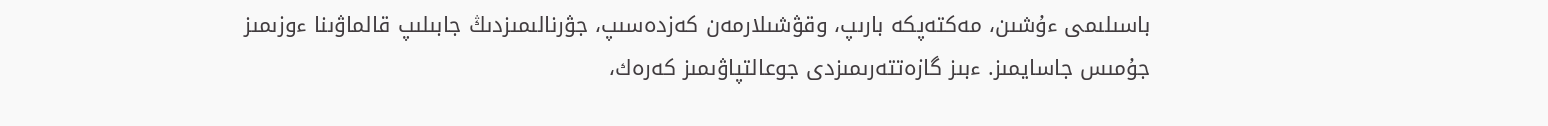باسىلىمى ءۇشىن، مەكتەپكە بارىپ، وقۋشىلارمەن كەزدەسىپ، جۋرنالىمىزدىڭ جابىلىپ قالماۋىنا ءوزىمىز جۇمىس جاسايمىز. ءبىز گازەتتەرىمىزدى جوعالتپاۋىمىز كەرەك،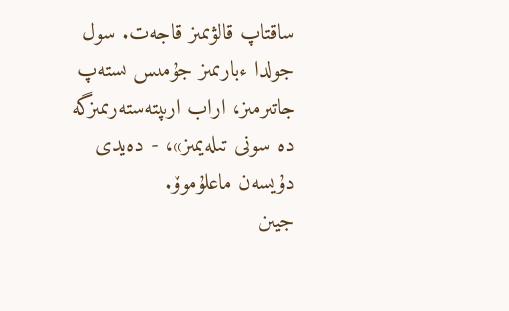ساقتاپ قالۋىمىز قاجەت. سول جولدا ءبارىمىز جۇمىس ىستەپ جاتىرمىز، اراب ارىپتەستەرىمىزگە دە سونى تىلەيمىز»، - دەيدى دۇيسەن ماعلۇموۆ.
جيىن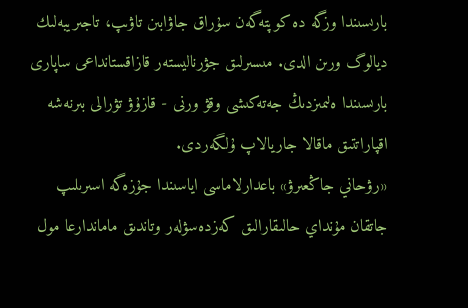بارىسىندا وزگە دە كوپتەگەن سۇراق جاۋابىن تاۋىپ، تاجىريبەلىك ديالوگ ورىن الدى. مىسىرلىق جۋرناليستەر قازاقستانداعى ساپارى بارىسىندا ەلىمىزدىڭ جەتەكىشى وقۋ ورنى - قازۇۋ تۋرالى بىرنەشە اقپاراتتىق ماقالا جاريالاپ ۇلگەردى.
«رۋحاني جاڭعىرۋ» باعدارلاماسى اياسىندا جۇزەگە اسىرىلىپ جاتقان مۇنداي حالىقارالىق كەزدەسۋلەر وتاندىق ماماندارعا مول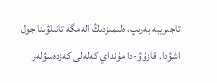تاجىريبە بەرىپ، ەلىمىزدىڭ الەمگە تانىلۋىنا جول اشۋدا. قازۇۋ-دا مۇنداي كەلەلى كەزدەسۋلەر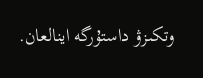وتكىزۋ داستۇرگە اينالعان.